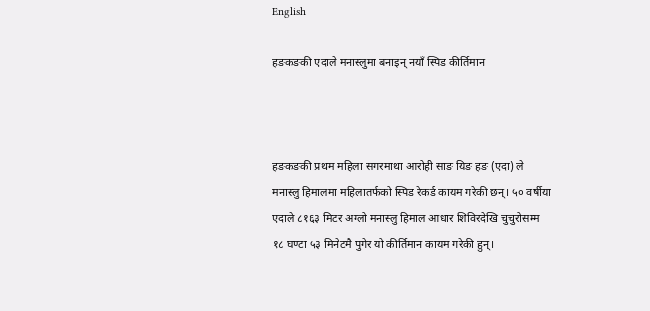English

हङकङकी एदाले मनास्लुमा बनाइन् नयाँ स्पिड कीर्तिमान



हङकङकी प्रथम महिला सगरमाथा आरोही साङ यिङ हङ (एदा) ले मनास्लु हिमालमा महिलातर्फको स्पिड रेकर्ड कायम गरेकी छन्। ५० वर्षीया एदाले ८१६३ मिटर अग्लो मनास्लु हिमाल आधार शिविरदेखि चुचुरोसम्म १८ घण्टा ५३ मिनेटमै पुगेर यो कीर्तिमान कायम गरेकी हुन्।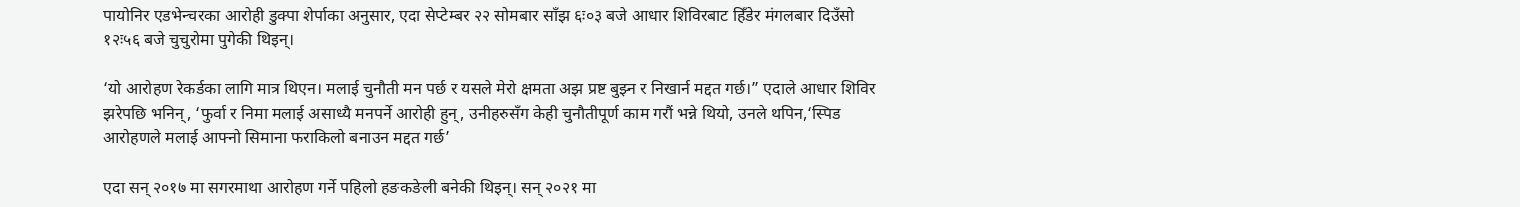पायोनिर एडभेन्चरका आरोही डुक्पा शेर्पाका अनुसार, एदा सेप्टेम्बर २२ सोमबार साँझ ६ः०३ बजे आधार शिविरबाट हिँडेर मंगलबार दिउँसो १२ः५६ बजे चुचुरोमा पुगेकी थिइन्।

‘यो आरोहण रेकर्डका लागि मात्र थिएन। मलाई चुनौती मन पर्छ र यसले मेरो क्षमता अझ प्रष्ट बुझ्न र निखार्न मद्दत गर्छ।” एदाले आधार शिविर झरेपछि भनिन्, ‘फुर्वा र निमा मलाई असाध्यै मनपर्ने आरोही हुन्, उनीहरुसँग केही चुनौतीपूर्ण काम गरौं भन्ने थियो, उनले थपिन,‘स्पिड आरोहणले मलाई आफ्नो सिमाना फराकिलो बनाउन मद्दत गर्छ’

एदा सन् २०१७ मा सगरमाथा आरोहण गर्ने पहिलो हङकङेली बनेकी थिइन्। सन् २०२१ मा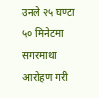उनले २५ घण्टा ५० मिनेटमा सगरमाथा आरोहण गरी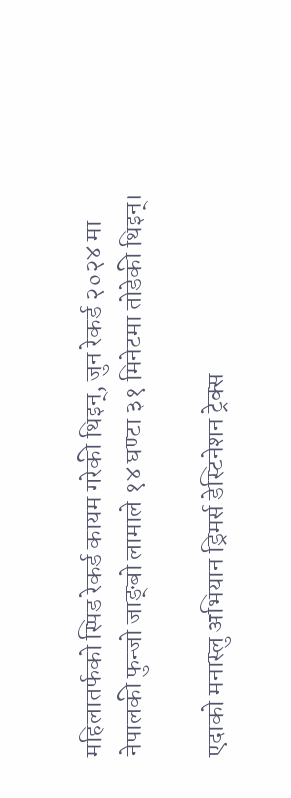महिलातर्फको स्पिड रेकर्ड कायम गरेकी थिइन्, जुन रेकर्ड २०२४ मा नेपालकी फुन्जो जाङ्बो लामाले १४ घण्टा ३१ मिनेटमा तोडेकी थिइन्।

एदाको मनास्लु अभियान ड्रिमर्स डेस्टिनेशन ट्रेक्स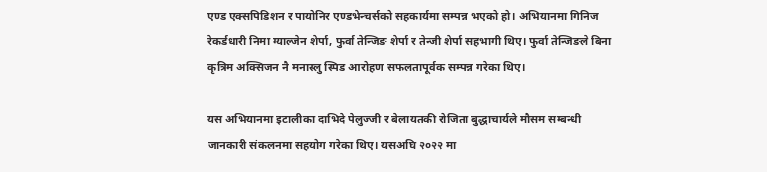एण्ड एक्सपिडिशन र पायोनिर एण्डभेन्चर्सको सहकार्यमा सम्पन्न भएको हो। अभियानमा गिनिज रेकर्डधारी निमा ग्याल्जेन शेर्पा, फुर्वा तेन्जिङ शेर्पा र तेन्जी शेर्पा सहभागी थिए। फुर्वा तेन्जिङले बिना कृत्रिम अक्सिजन नै मनास्लु स्पिड आरोहण सफलतापूर्वक सम्पन्न गरेका थिए।

यस अभियानमा इटालीका दाभिदे पेलुज्जी र बेलायतकी रोजिता बुद्धाचार्यले मौसम सम्बन्धी जानकारी संकलनमा सहयोग गरेका थिए। यसअघि २०२२ मा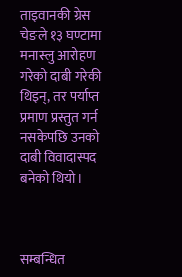ताइवानकी ग्रेस चेङले १३ घण्टामा मनास्लु आरोहण गरेको दाबी गरेकी थिइन्, तर पर्याप्त प्रमाण प्रस्तुत गर्न नसकेपछि उनको दाबी विवादास्पद बनेको थियो।



सम्बन्धित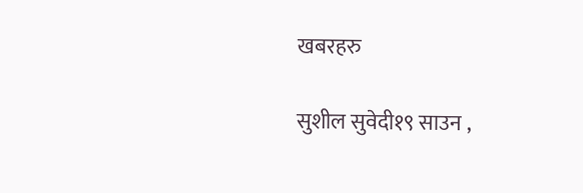खबरहरु

सुशील सुवेदी१९ साउन ,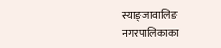स्याङ्जावालिङ नगरपालिकाका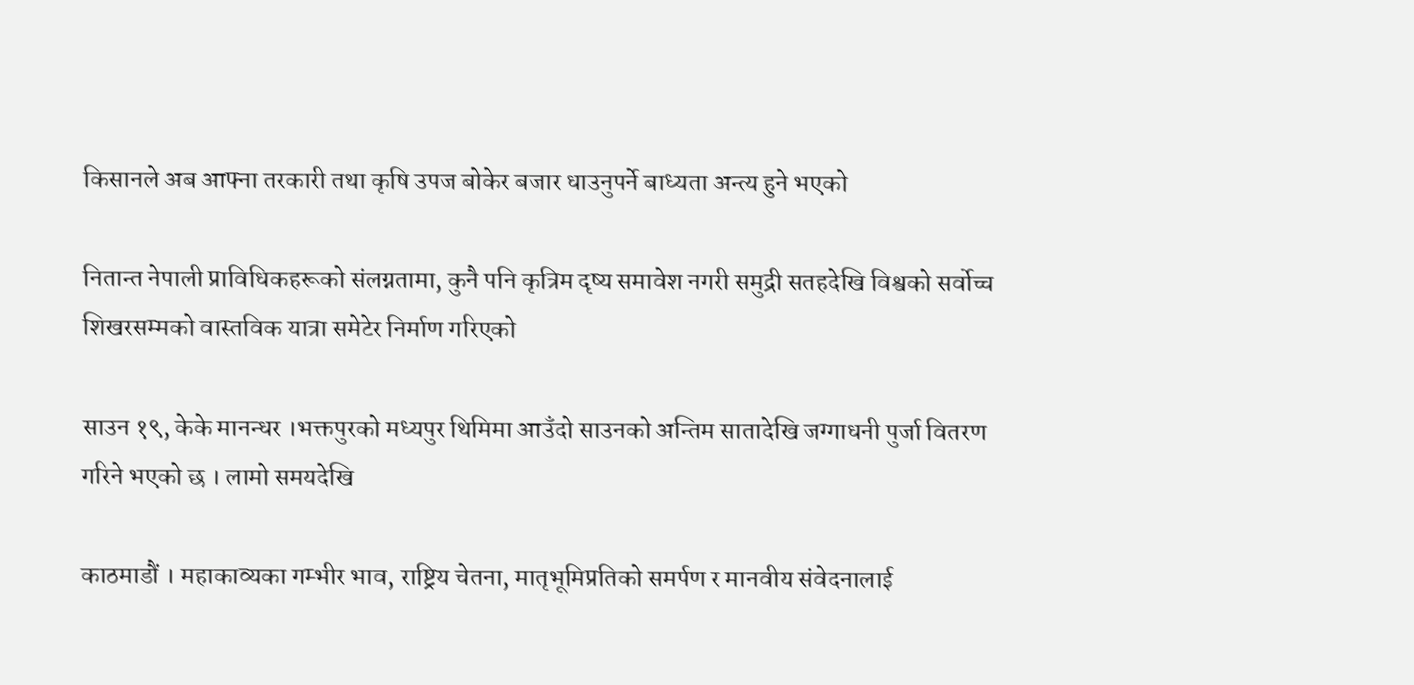किसानले अब आफ्ना तरकारी तथा कृषि उपज बोकेर बजार धाउनुपर्ने बाध्यता अन्त्य हुने भएको

नितान्त नेपाली प्राविधिकहरूको संलग्नतामा, कुनै पनि कृत्रिम दृष्य समावेश नगरी समुद्री सतहदेखि विश्वको सर्वोच्च शिखरसम्मको वास्तविक यात्रा समेटेर निर्माण गरिएको

साउन १९, केके मानन्धर ।भक्तपुरको मध्यपुर थिमिमा आउँदो साउनको अन्तिम सातादेखि जग्गाधनी पुर्जा वितरण गरिने भएको छ । लामो समयदेखि

काठमाडौं । महाकाव्यका गम्भीर भाव, राष्ट्रिय चेतना, मातृभूमिप्रतिको समर्पण र मानवीय संवेदनालाई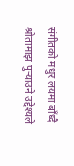संगीतको मधुर लयमा बाँध्दै श्रोतामाझ पुर्‍याउने उद्देश्यले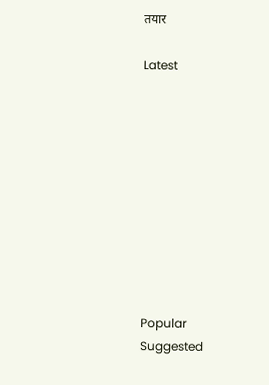तयार

Latest










Popular
Suggested